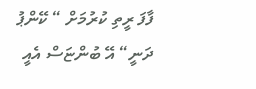ފާފަ ރީތި ކުރުމަށް “ ކޭންޕު ދަނީ“ އޭ ބުންޏަސް އެއީ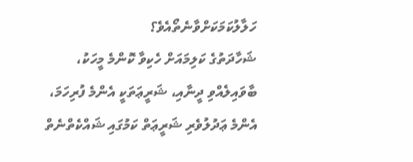ހަލާލުކަމަކަށްވާނެތޯއެވެ؟
ޝަހާދަތުގެ ކަލިމައަށް ހެކިވާ ކޮންމެ މީހަކު، ބާވައިލެއްވި ދީނާއި، ޝަރީޢަތަކީ އެންމެ ފުރިހަމަ، އެންމެ ޢަދުލުވެރި ޝަރީޢަތް ކަމުގައި ޝައްކެތްނެތް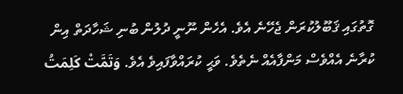ގޮތުގައި ޤަބޫލުކުރަން ޖެހޭނެ އެވެ. އެހެން ނޫނީ ދުލުން ބުނި ޝަހާދަތް އިން ކުރާނެ އެއްވެސް މަންފާއެއް ނެތެވެ. ވަޙީ ކުރައްވާފައިވެ އެވެ. وَتَمَّتْ كَلِمَتُ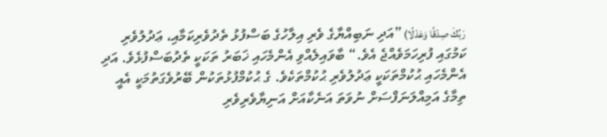رَبِّكَ صِدْقًا وَعَدْلًا) ”އަދި ނަބިއްޔާގެ ވެރި އިލާހުގެ ބަސްފުޅު ތެދުވެރިކަމާއި، ޢަދުލުވެރި ކަމުގައި ފުރިހަމަވެއްޖެ އެވެ.“ ބާވައިލެއްވި އެންމެހައި ޚަބަރު ތަކަކީ ތެދުބަސްފުޅެވެ. އަދި އެންމެހައި ޙުކުމްތަކަކީ ޢަދުލުވެރި ޙުކުމްތަކެވެ. ގެ ޙުކުމްފުޅުތަކުން ބޭރުވެގަތުމަކީ އެއީ ތިމާގެ އަމިއްލަނަފްސަށް ނުވަތަ އަނެކާއަށް އަނިޔާވެރިވެރި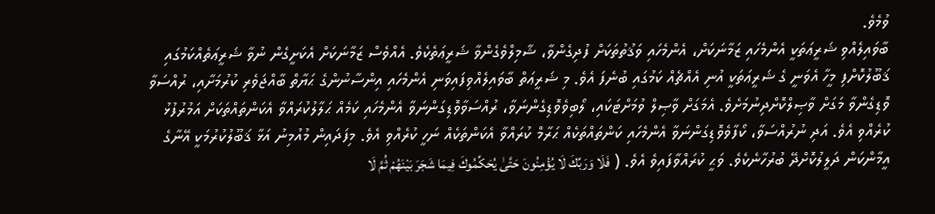ވުމެވެ.
ބާވައިލެއްވި ޝަރީޢަތަކީ އެންމެހައި ޒަމާނަކަށް، އެންމެހައި ވަޤުތުތަކަށް ފުދިގެންވާ، ޝާމިލްވެގެންވާ ޝަރީޢަތެކެވެ. އެއްވެސް ޒަމާނަކަށް އެކަށީގެން ނުވާ ޝަރީޢަތެއްކަމުގައި ޤަބޫލުކޮށްފި މީހާ އެވަނީ ގެ ޝަރީޢަތަކީ އުނި އެއްޗެއް ކަމުގައި ބުނެފަ އެވެ. މި ޝަރީޢަތް ބާވައިލެއްވިފައިވަނި އެންމެހައި އިންސާނުންގެ ޙަޔާތް ބާއްޖަވެރި ކުރުމަށާއި، ރުއްސަވާ ވޮޑިގެންވާ މަގަށް ވާޞިލްކޮށްދިނުމަށެވެ. އެމަގަށް ވާޞިލް ވުމަށްޓަކައި، ލޯބިވެވޮޑިގެންނަވާ، ރުއްސަވާވޮޑިގަންނަވާ އެންމެހައި ކަމެއް ޙަލާލުކުރައްވާ އެކަންތައްތަކަށް އަމުރުފުޅު ކުރެއްވި އެވެ. އަދި ނުރުއްސަވާ، ކޯފާވެވޮޑިގަންނަވާ އެންމެހައި ކަންތައްތަކެއް ޙަރާމް ކުރައްވާ އެކަންތަކެއް ނަހީ ކުރެއްވި އެވެ. މިފަދައިން މުއުމިނު އަޅާ ޤަބޫލުކުރުމަކީ އޭނާގެ އީމާންކަން ދަލީލުކޮށްދޭ ބުރުހާނެކެވެ. ވަޙީ ކުރައްވާފައިވެ އެވެ. ( فَلَا وَرَبِّكَ لَا يُؤْمِنُونَ حَتَّىٰ يُحَكِّمُوكَ فِيمَا شَجَرَ بَيْنَهُمْ ثُمَّ لَا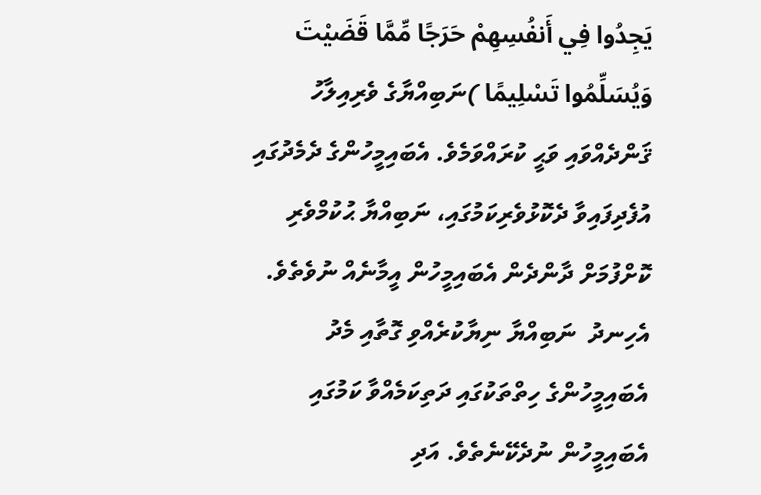يَجِدُوا فِي أَنفُسِهِمْ حَرَجًا مِّمَّا قَضَيْتَ وَيُسَلِّمُوا تَسْلِيمًا )ނަބިއްޔާގެ ވެރިއިލާހު ޤަންދެއްވައި ވަޙީ ކުރައްވަމެވެ. އެބައިމީހުންގެ ދެމެދުގައި އުފެދިފައިވާ ދެކޮޅުވެރިކަމުގައި، ނަބިއްޔާ ޙުކުމްވެރި ކޮށްފުމަށް ދާންދެން އެބައިމީހުން އީމާނެއް ނުވެތެވެ. އެހިނދު  ނަބިއްޔާ ނިޔާކުރެއްވި ގޮތާއި މެދު އެބައިމީހުންގެ ހިތްތަކުގައި ދަތިކަމެއްވާ ކަމުގައި އެބައިމީހުން ނުދެކޭނެތެވެ. އަދި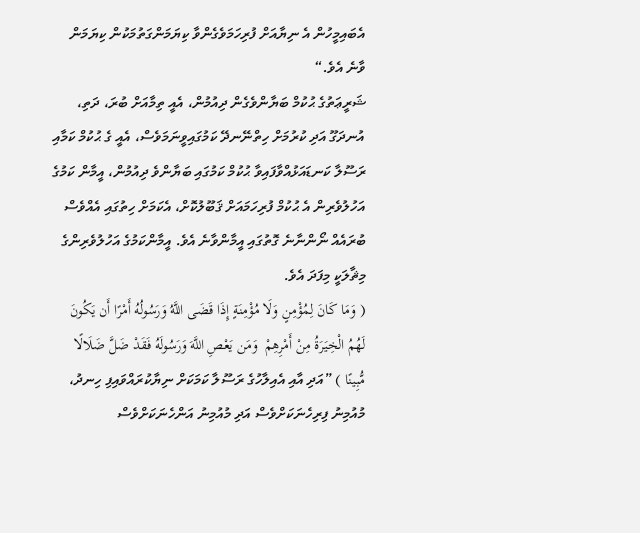އެބައިމީހުން އެ ނިޔާއަށް ފުރިހަމަވެގެންވާ ކިޔަމަންގަތުމަކުން ކިޔަމަން ވާނެ އެވެ.“
ޝަރީޢަތުގެ ޙުކުމް ބަޔާންވެގެން ދިއުމުން، އެއީ ތިމާއަށް ބުރަ، ދަތި، އުނދަގޫ އަދި ކުރުމަށް ހިތްނޭނދޭ ކަމުގައިވީނަމަވެސް، އެއީ ގެ ޙުކުމް ކަމާއި ރަސޫލާ ކަނޑައަޅުއްވާފައިވާ ޙުކުމް ކަމުގައި ބަޔާންވެ ދިއުމުން، އީމާން ކަމުގެ އަހުލުވެރިން އެ ޙުކުމް ފުރިހަމައަށް ޤަބޫލުކޮށް، އެކަމަށް ހިތުގައި އެއްވެސް ބުރައެއް ނޯންނާނެ ގޮތުގައި އީމާންވާނެ އެވެ. އީމާންކަމުގެ އަހުލުވެރިންގެ މިޘާލަކީ މިފަދަ އެވެ.
( وَمَا كَانَ لِمُؤْمِنٍ وَلَا مُؤْمِنَةٍ إِذَا قَضَى اللَّهُ وَرَسُولُهُ أَمْرًا أَن يَكُونَ لَهُمُ الْخِيَرَةُ مِنْ أَمْرِهِمْ  وَمَن يَعْصِ اللَّهَ وَرَسُولَهُ فَقَدْ ضَلَّ ضَلَالًا مُّبِينًا ) ”އަދި އާއި އެއިލާހުގެ ރަސޫލާ ކަމަކަށް ނިޔާކުރައްވައިފި ހިނދު، މުއުމިނު ފިރިހެނަކަށްވެސް އަދި މުއުމިނު އަންހެނަކަށްވެސް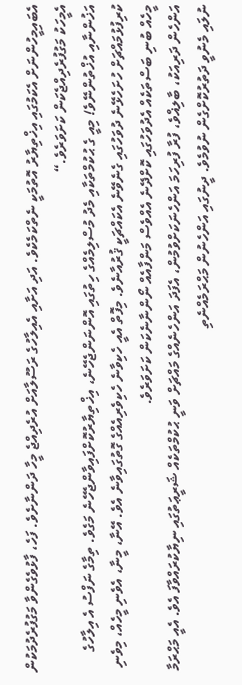އެބައިމީހުންނަށް އެކަމުގައި އިޚްތިޔާރު އޮތުމަކީ ނެތްކަމެކެވެ. އަދި އަށާއި އެއިލާހުގެ ރަސޫލާއަށް އުރެދިއްޖެ މީހާ ދަންނާށެވެ. ފަހެ، ފާޅުވެގެންވާ މަގުފުރެދުމަކުން އެމީހަކު މަގުފުރެދިއްޖެކަން ކަށަވަރެވެ.“
އަޚުންނާއި އުޚްތުންނޭވެ! މިއީ ގެ ޙުކުމްތަކާއި މެދު މުސްލިމެއްގެ ހިތުގައި އޮންނަންޖެހޭނެ، އިޚްތިޔާރުކޮށްފައިވާންޖެހޭނެ މަގެވެ. ތިމާގެ ނަފްސު އެ އިލާހުގެ ކުރިފުޅުމައްޗަށް ހުށަހެޅޭނެ ދުވަހުގައި ގެނެވޭނެ އެކައްޗަކީ ޤުރުއާނެވެ. މިފޮތް އެއީ ހެކިވާނެ ހެކިވެރިއެއްގެ ގޮތުގައިވާނެ އެވެ. އޭނާ، މީނާ، އެވެނި މީހެއް، މިވެނި މީހެއް ބުނި ބަސްތަކެއް އެދުވަހުގައި ކޮށްދޭނެ އެއްވެސް މަންފާއެއް ނޯންނާނެކަން ކަށަވަރެވެ.
އަންހެން ދަރިއަކު، ބާލިޣްވެ، ފުރާ ފުރިހަމަ އަންހެނަކަށްވުމުން، އެފަދަ އަންހެނެއްގެ މައްޗަށް ވަނީ ޙުކުމްތަކެއް ޝަރީޢަތުގައި ނިޔާކުރައްވާފަ އެވެ. އެއީ މަޙްރަމާ ނުލައި މެނުވީ ދަތުރުކޮށްގެން ނުވުމެވެ. ދީނުގައި އަންހެނުން މަޙްރަމެއްނެތި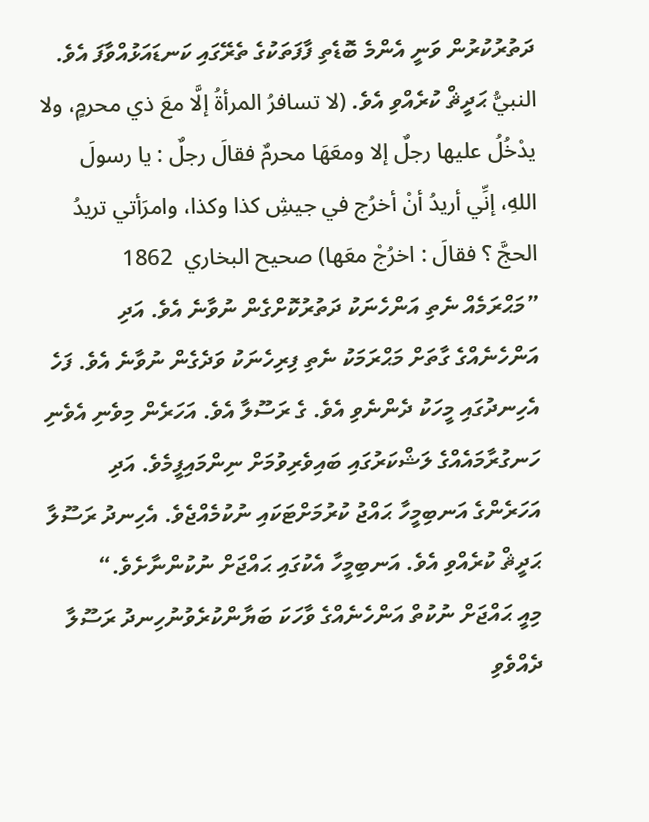ދަތުރުކުރުން ވަނީ އެންމެ ބޮޑެތި ފާފަތަކުގެ ތެރޭގައި ކަނޑައަޅުއްވާފަ އެވެ.
النبيُّ ޙަދީޘް ކުރެއްވި އެވެ. (لا تسافرُ المرأةُ إلَّا معَ ذي محرمٍ، ولا يدْخُلُ عليها رجلٌ إلا ومعَهَا محرمٌ فقالَ رجلٌ : يا رسولَ اللهِ، إنِّي أريدُ أنْ أخرُج في جيشِ كذا وكذا، وامرَأتي تريدُ الحجَّ ؟ فقالَ : اخرُجْ معَها) صحيح البخاري  1862  ”މަޙްރަމެއް ނެތި އަންހެނަކު ދަތުރުކޮށްގެން ނުވާނެ އެވެ. އަދި އަންހެނެއްގެ ގާތަށް މަޙްރަމަކު ނެތި ފިރިހެނަކު ވަދެގެން ނުވާނެ އެވެ. ފަހެ އެހިނދުގައި މީހަކު ދެންނެވި އެވެ. ގެ ރަސޫލާ އެވެ. އަހަރެން މިވެނި އެވެނި ހަނގުރާމައެއްގެ ލަޝްކަރުގައި ބައިވެރިވުމަށް ނިންމައިފީމެވެ. އަދި އަހަރެންގެ އަނބިމީހާ ޙައްޖު ކުރުމަށްޓަކައި ނުކުމެއްޖެވެ. އެހިނދު ރަސޫލާ ޙަދީޘް ކުރެއްވި އެވެ. އަނބިމީހާ އެކުގައި ޙައްޖަށް ނުކުންނާށެވެ.“
މިއީ ޙައްޖަށް ނުކުތް އަންހެނެއްގެ ވާހަކަ ބަޔާންކުރެވުނުހިނދު ރަސޫލާ ދެއްވެވި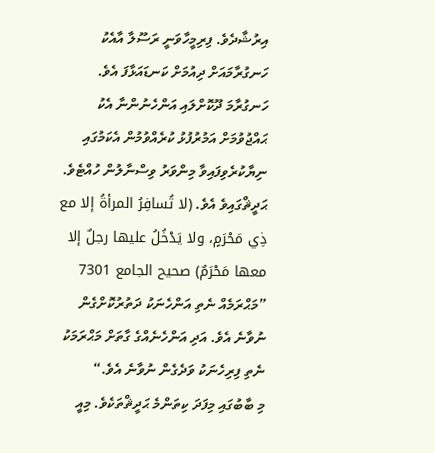އިރުޝާދެވެ. ފިރިމީހާވަނީ ރަސޫލާ އާއެކު ހަނގުރާމައަށް ދިއުމަށް ކަނޑައަޅާފަ އެވެ. ހަނގުރާމަ ދޫކޮށްލައި އަންހެނުންނާ އެކު ޙައްޖުވުމަށް އަމުރުފުޅު ކުރެއްވުމުން އެކަމުގައި ނިޔާކުރެވިފައިވާ މިންވަރު ވިސްނާލުން ހުއްޓެވެ.
ޙަދީޘްގައިވެ އެވެ. (لا تُسافِرُ المرأةُ إلا مع ذِي مَحْرَمٍ، ولا يَدْخُلُ عليها رجلٌ إلا معها مَحْرَمٌ) صحيح الجامع 7301 ”މަޙްރަމެއް ނެތި އަންހެނަކު ދަތުރުކޮށްގެން ނުވާނެ އެވެ. އަދި އަންހެނެއްގެ ގާތަށް މަޙްރަމަކު ނެތި ފިރިހެނަކު ވަދެގެން ނުވާނެ އެވެ.“
މި ބާބުގައި މިފަދަ ކިތަންމެ ޙަދީޘްތަކެވެ. މިއީ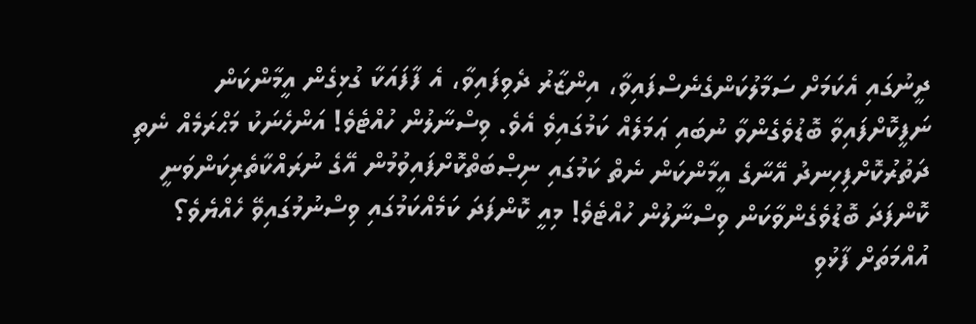ދީނުގައި އެކަމަށް ސަމާލުކަންގެނެސްފައިވާ، އިންޒާރު ދެވިފައިވާ، އެ ފާފައަކާ ގުޅިގެން އީމާންކަން ނަފީކޮށްފައިވާ ބޮޑުވެގެންވާ ނުބައި ޢަމަލެއް ކަމުގައިވެ އެވެ. ވިސްނާލުން ހުއްޓެވެ! އަންހެނަކު މަޙްރަމެއް ނެތި ދަތުރުކޮށްފިހިނދު އޭނާގެ އީމާންކަން ނެތް ކަމުގައި ނިޞްބަތްކޮށްފައިވުމުން އޭގެ ނުރައްކާތެރިކަންވަނީ ކޮންފަދަ ބޮޑުވެގެންވާކަން ވިސްނާލުން ހުއްޓެވެ! މިއީ ކޮންފަދަ ކަމެއްކަމުގައި ވިސްނުމުގައިވޭ ހެއްޔެވެ؟
އުއްމަތަށް ފާޅުވި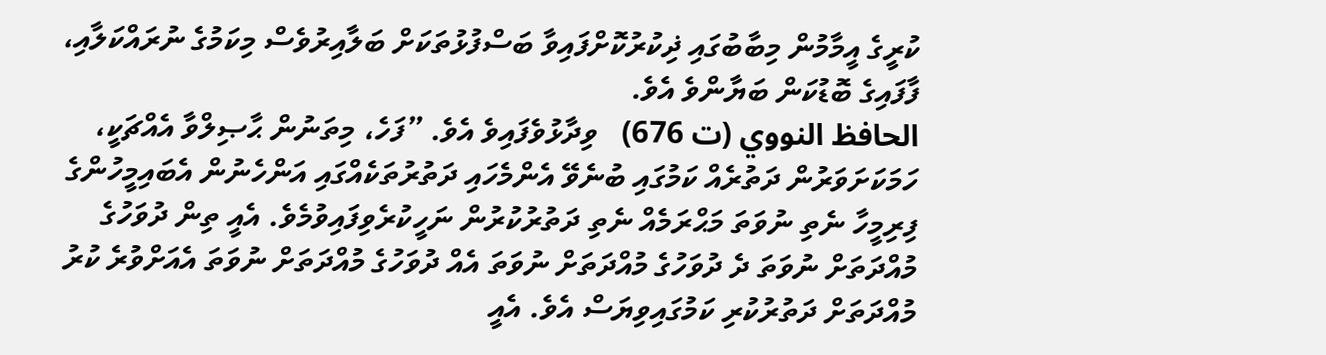ކުރީގެ އީމާމުން މިބާބުގައި ޛިކުރުކޮށްފައިވާ ބަސްފުޅުތަކަށް ބަލާއިރުވެސް މިކަމުގެ ނުރައްކަލާއި، ފާފައިގެ ބޮޑުކަން ބަޔާންވެ އެވެ.
الحافظ النووي (ت 676)   ވިދާޅުވެފައިވެ އެވެ. ”ފަހެ، މިތަނުން ޙާޞިލްވާ އެއްޗަކީ، ހަމަކަށަވަރުން ދަތުރެއް ކަމުގައި ބުނެވޭ އެންމެހައި ދަތުރުތަކެއްގައި އަންހެނުން އެބައިމީހުންގެ ފިރިމީހާ ނެތި ނުވަތަ މަޙްރަމެއް ނެތި ދަތުރުކުރުން ނަހީކުރެވިފައިވުމެވެ. އެއީ ތިން ދުވަހުގެ މުއްދަތަށް ނުވަތަ ދެ ދުވަހުގެ މުއްދަތަށް ނުވަތަ އެއް ދުވަހުގެ މުއްދަތަށް ނުވަތަ އެއަށްވުރެ ކުރު މުއްދަތަށް ދަތުރުކުރި ކަމުގައިވިޔަސް އެވެ. އެއީ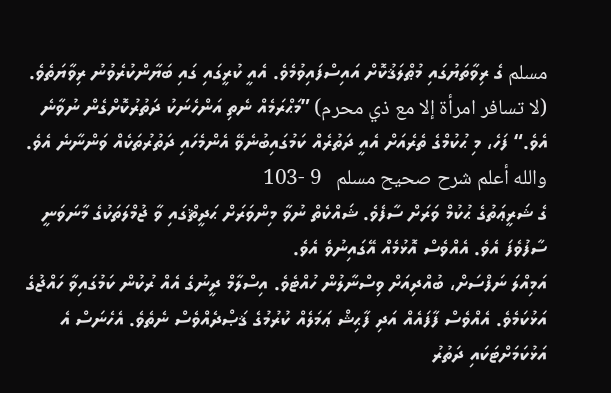مسلم ގެ ރިވާތަޔުގައި މުޠްލަޤުކޮށް އައިސްފައިވުމެވެ. އެއީ ކުރީގައި ގައި ބަޔާންކުރެވުނު ރިވާޔަތެވެ. (لا تسافر امرأة إلا مع ذي محرم) ”މަޙްރަމެއް ނެތި އަންހެނަކު ދަތުރުކޮށްގެން ނުވާނެ އެވެ.“ ފަހެ، މި ޙުކުމްގެ ތެރެއަށް އެއީ ދަތުރެއް ކަމުގައިބުނެވޭ އެންމެހައި ދަތުރުތަކެއް ވަންނާނެ އެވެ. والله أعلم شرح صحيح مسلم   9 -103
ގެ ޝަރީޢަތުގެ ޙުކުމް ވަރަށް ސާފެވެ. ޝައްކެތް ނުވާ މިންވަރަށް ޙަދީޘްގައި ވާ ޖުމްލަތަކުގެ މާނަވަނީ ސާފުވެފަ އެވެ. އެއްވެސް އޮޅުމެއް އޭގައިނުވެ އެވެ.
އަމިއްލަ ނަފްސަށް، ބުއްދިއަށް ވިސްނާލުން ހުއްޓެވެ. އިސްލާމް ދީނުގެ އެއް ރުކުން ކަމުގައިވާ ހައްޖުގެ އަޅުކަމެވެ. އެއްވެސް ފާފައެއް އަދި ފާޙިޝް ޢަމަލެއް ކުރުމުގެ ޤަޞްދެއްވެސް ނެތެވެ. އެހެނަސް އެ އަޅުކަމަށްޓަކައި ދަތުރު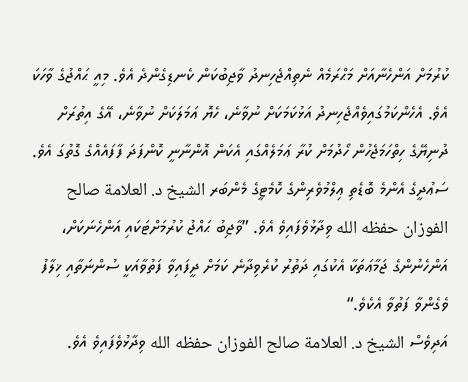ކުރުމަށް އަންހެނާއަށް މަޙްރަމެއް ނެތިއްޖެހިނދު ވާޖިބުކަން ކެނޑިގެންދެ އެވެ. މިއީ ޙައްޖުގެ ވާހަކަ އެވެ. އެހެންކަމުގައިވެއްޖެހިނދު އަޅުކަމަކަށް ނުވާނެ، ހެޔޮ ޢަމަލަކަށް ނުވާނެ، އޭގެ އިތުރަށް ދުނިޔޭގެ ހިތްހަމަޖެހުން ހޯދުމަށް ކުރާ ޢަމަލެއްގައި އެކަން އޮންނާނީ ކޮންފަދަ ފާފައެއްގެ ގޮތުގަ އެވެ. ސަޢުދީގެ އެންމެ ބޮޑެތި ޢިލްމުވެރިންގެ ކޮމެޓީގެ މެންބަރ الشيخ د. العلامة صالح الفوزان حفظه الله ވިދާޅުވެފައިވެ އެވެ. ”ވާޖިބު ޙައްޖު ކުރުމަށްޓަކައި އަންހެނަކަށް، އަންހެނުންގެ ޖަމާޢަތަކާ އެކުގައި ދަތުރު ކުރެވިދާނެ ކަމަށް ދީފައިވާ ފަތުވާއަކީ ސުންނަތާއި ޚިލާފު ވެގެންވާ ފަތުވާ އެކެވެ.“
އަދިވެސް الشيخ د. العلامة صالح الفوزان حفظه الله ވިދާޅުވެފައިވެ އެވެ.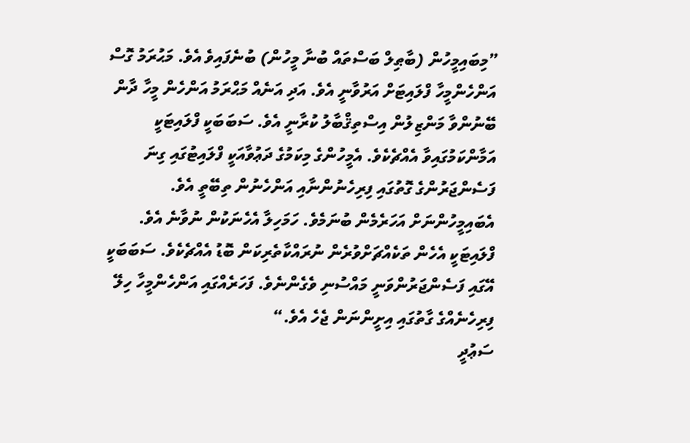”މިބައިމީހުން (ބާޠިލް ބަސްތައް ބުނާ މީހުން) ބުނެފައިވެ އެވެ. މަޙުރަމު ގޮސް އަންހެންމީހާ ފްލައިޓަށް އަރުވާނީ އެވެ. އަދި އަނެއް މަޙްރަމު އަންހެން މީހާ ދާން ބޭނުންވާ މަންޒިލުން އިސްތިޤްބާލު ކުރާނީ އެވެ. ސަބަބަކީ ފްލައިޓަކީ އަމާންކަމުގައިވާ އެއްޗެކެވެ. އެމީހުންގެ މިކަމުގެ ދަޢުވާއަކީ ފްލައިޓުގައި ގިނަ ފަސެންޖަރުންގެ ގޮތުގައި ފިރިހެނުންނާއި އަންހެނުން ތިބޭތީ އެވެ. އެބައިމީހުންނަށް އަހަރެމެން ބުނަމެވެ. ހަމަހިލާ އެހެނަކުން ނުވާނެ އެވެ. ފްލައިޓަކީ އެހެން ތަކެއްޗަށްވުރެން ނުރައްކާތެރިކަން ބޮޑު އެއްޗެކެވެ. ސަބަބަކީ އޭގައި ފަސެންޖަރުންވަނީ މައްސުނި ވެގެންނެވެ. ފަހަރެއްގައި އަންހެންމީހާ ހިލޭ ފިރިހެނެއްގެ ގާތުގައި އިށީންނަން ޖެހެ އެވެ.“
ސަޢުދީ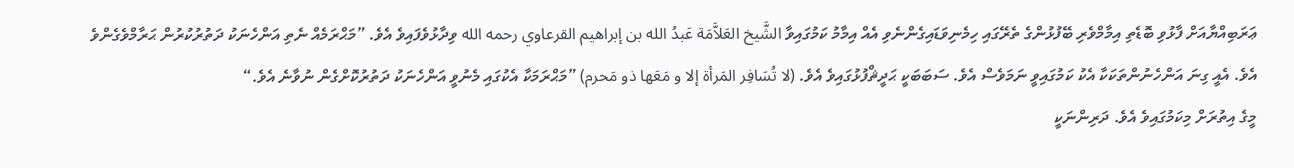ޢަރަބިއްޔާއަށް ފާޅުވި ބޮޑެތި އިމާމްވެރި ބޭފުޅުންގެ ތެރޭގައި ހިމެނިވަޑައިގެންނެވި އެއް އިމާމު ކަމުގައިވާ الشَّيخ العَلاَّمَة عَبدُ الله بن إبراهيم القرعاوي رحمه الله ވިދާޅުވެފައިވެ އެވެ. ”މަޙްރަމެއް ނެތި އަންހެނަކު ދަތުރުކުރުން ޙަރާމްވެގެންވެ އެވެ. އެއީ ގިނަ އަންހެނުންތަކަކާ އެކު ކަމުގައިވީ ނަމަވެސް އެވެ. ސަބަބަކީ ޙަދީޘްފުޅުގައިވެ އެވެ. (لا تُسَافِر المَرأة إلا و مَعَها ذو مَحرم) ”މަޙްރަމަކާ އެކުގައި މެނުވީ އަންހެނަކު ދަތުރުކޮށްގެން ނުވާނެ އެވެ.“
މީގެ އިތުރަށް މިކަމުގައިވެ އެވެ. ދަރިންނަކީ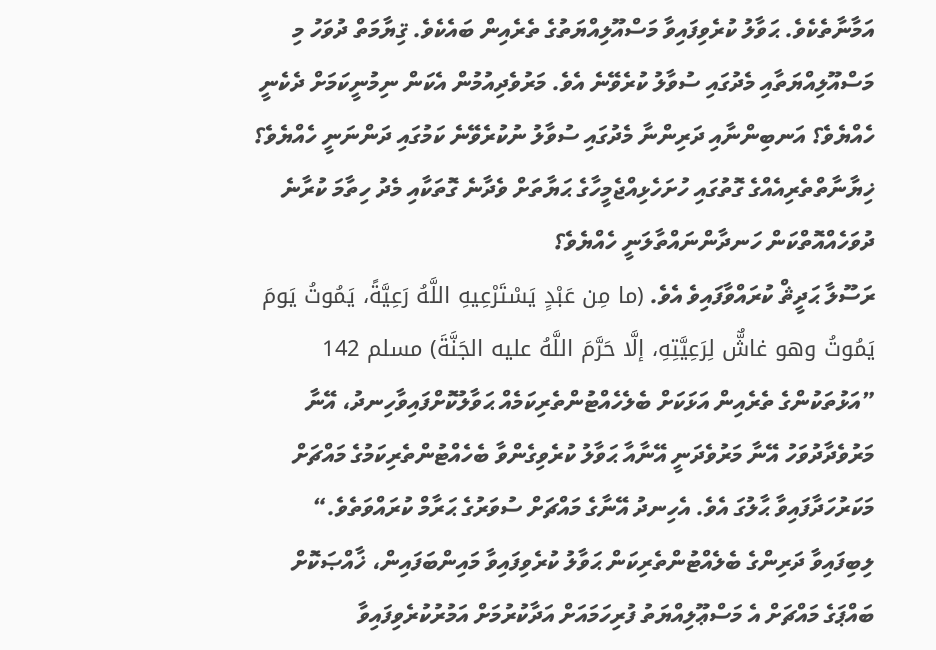އަމާނާތެކެވެ. ޙަވާލު ކުރެވިފައިވާ މަސްއޫލިއްޔަތުގެ ތެރެއިން ބައެކެވެ. ޤިޔާމަތް ދުވަހު މި މަސްއޫލިއްޔަތާއި މެދުގައި ސުވާލު ކުރެވޭނެ އެވެ. މަރުވެދިއުމުން އެކަން ނިމުނީކަމަށް ދެކެނީ ހެއްޔެވެ؟ އަނބިންނާއި ދަރިންނާ މެދުގައި ސުވާލު ނުކުރެވޭނެ ކަމުގައި ދަންނަނީ ހެއްޔެވެ؟ ޚިޔާނާތްތެރިއެއްގެ ގޮތުގައި ހުށަހެޅިއްޖެމީހާގެ ޙަޔާތަށް ވެދާނެ ގޮތަކާއި މެދު ހިތާމަ ކުރާނެ ދުވަހެއްއޮތްކަން ހަނދާންނައްތާލަނީ ހެއްޔެވެ؟
ރަސޫލާ ޙަދީޘް ކުރައްވާފައިވެ އެވެ. (ما مِن عَبْدٍ يَسْتَرْعِيهِ اللَّهُ رَعِيَّةً، يَمُوتُ يَومَ يَمُوتُ وهو غاشٌّ لِرَعِيَّتِهِ، إلَّا حَرَّمَ اللَّهُ عليه الجَنَّةَ) مسلم 142 ”އަޅުތަކުންގެ ތެރެއިން އަޅަކަށް ބެލެހެއްޓުންތެރިކަމެއް ޙަވާލުކޮށްފައިވާހިނދު، އޭނާ މަރުވެދާދުވަހު އޭނާ މަރުވެދަނީ އޭނާއާ ޙަވާލު ކުރެވިގެންވާ ބެހެއްޓުންތެރިކަމުގެ މައްޗަށް މަކަރުހަދާފައިވާ ޙާލުގަ އެވެ. އެހިނދު އޭނާގެ މައްޗަށް ސުވަރުގެ ޙަރާމް ކުރައްވަތެވެ.“
ލިބިފައިވާ ދަރިންގެ ބެލެއްޓުންތެރިކަން ޙަވާލު ކުރެވިފައިވާ މައިންބަފައިން، ޚާއްޞަކޮށް ބައްޕަގެ މައްޗަށް އެ މަސްޢޫލިއްޔަތު ފުރިހަމައަށް އަދާކުރުމަށް އަމުރުކުރެވިފައިވާ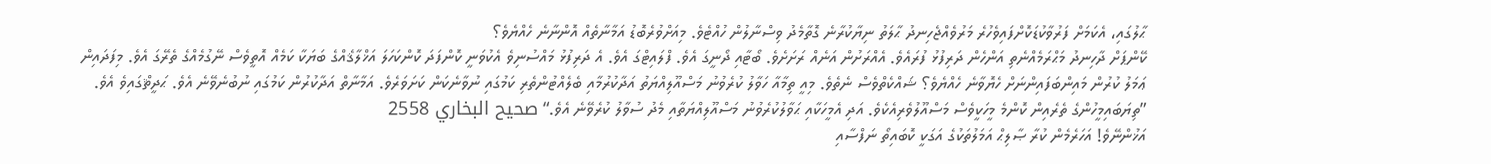ޙާލުގައި، އެކަމަށް ފަރުވާކުޑަކޮށްފައިވެހުރެ މަރުވެއްޖެހިނދު ޙާލަތު ނިޔާކުރާނެ ގޮތާމެދު ވިސްނާލުން ހުއްޓެވެ. މިއަށްވުރެބޮޑު އަމާނާތެއް އޮންނާނެ ހެއްޔެވެ؟
ކޭންޕަށް ދާހިނދު މަޙްރަމެއްނެތި އަންހެން ދަރިފުޅު ފުރައެވެ. އެއްރަށުން އަނެއް ރަށަށެވެ. ބޯޓާއި ދޯނީގަ އެވެ. ފްލައިޓްގަ އެވެ. އެ ދަރިފުޅު މައްސުނިވެ އެކުވަނީ ކޮންފަދަ ކޮންކަހަލަ އަޚްލާޤެއްގެ ބަޔަކާ ކަމެއް އޮތީވެސް ނޭގުމެއްގެ ތެރޭގަ އެވެ. މިފަދައިން ޢަމަލު ކުރުން މައިންބަފައިންނަށް ހެޔޮވާނެ ހެއްޔެވެ؟ ޝައްކެތްވެސް ނެތެވެ. މިއީ ތިމާއާ ހަވާލު ކުރެވުނު މަސްއޫލިއްޔަތު އަދާކުރުމާއި ބެލެއްޓުންތެރި ކަމުގައި ނުވާނެކަން ކަށަވަރެވެ. އަމާނާތް އަދާކުރުން ކަމުގައި ނުބުނެވޭނެ އެވެ. ޙަދީޘްގައިވެ އެވެ. ”ތިޔަބައިމީހުންގެ ތެރެއިން ކޮންމެ މީހަކީވެސް މަސްއޫލުވެރިއެކެވެ. އަދި އެމީހަކާއި ޙަވާލުކުރެވުނު މަސްއޫލިއްޔަތާއި މެދު ސުވާލު ކުރެވޭނެ އެވެ.“ صحيح البخاري 2558
އަޚުންނޭވެ! އަހަރެމެން ކުރާ ޞާލިޙް އަމަލުތަކުގެ އަގަކީ ކޮބައިތޯ ނަފްސާއި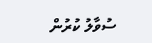ސުވާލު ކުރުން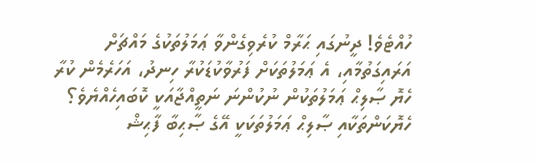ހުއްޓެވެ! ދީނުގައި ޙަރާމް ކުރެވިގެންވާ ޢަމަލުތަކުގެ މައްޗަށް އަރައިގަތުމާއި، އެ ޢަމަލުތަކަށް ފަރުވާކުޑަކުރާ ހިނދު، އަހަރެމެން ކުރާ ހެޔޮ ޞާލިޙް ޢަމަލުތަކުން ނުކުންނަ ނަތީއްޖާއަކީ ކޮބައިހެއްޔެވެ؟ ހެޔޮކަންތަކާއި ޞާލިޙް ޢަމަލުތަކަކީ އޭގެ ޞާޙިބާ ފާޙިޝް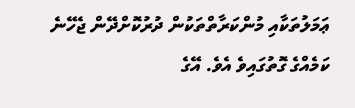ޢަމަލުތަކާއި މުންކަރާތްތަކުން ދުރުކޮށްދޭން ޖެހޭނެ ކަމެއްގެ ގޮތުގައިވެ އެވެ. އޭގެ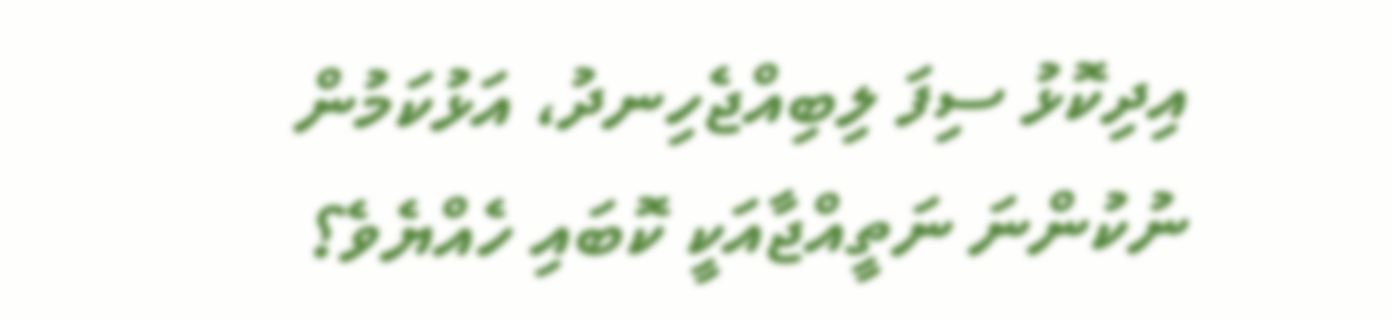އިދިކޮޅު ސިފަ ލިބިއްޖެހިނދު، އަޅުކަމުން ނުކުންނަ ނަތީއްޖާއަކީ ކޮބައި ހެއްޔެވެ؟